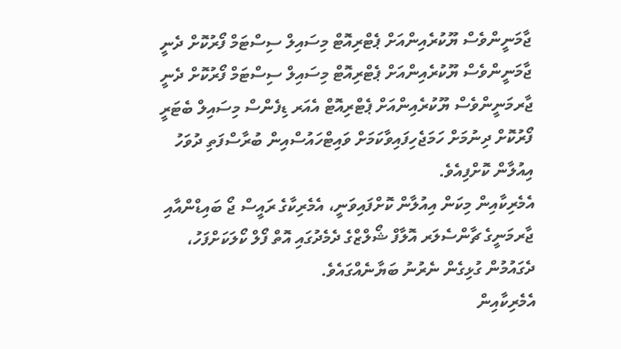ޖާމަނީންވެސް ޔޫކުރެއިންއަށް ޕެޓްރިއޮޓް މިސައިލް ސިސްޓަމް ފޯރުކޮށް ދެނީ
ޖާމަނީންވެސް ޔޫކުރެއިންއަށް ޕެޓްރިއޮޓް މިސައިލް ސިސްޓަމް ފޯރުކޮށް ދެނީ
ޖާރމަނީންވެސް ޔޫކުރެއިންއަށް ޕެޓްރިއޮޓް އެއަރ ޑިފެންސް މިސައިލް ބެޓަރީ ފޯރުކޮށް ދިނުމަށް ހަމަޖެހިފައިވާކަމަށް ވައިޓްހައުސްއިން ބުރާސްފަތި ދުވަހު އިއުލާން ކޮށްފިއެވެ.
އެމެރިކާއިން މިކަން އިއުލާން ކޮށްފައިވަނީ، އެމެރިކާގެ ރައީސް ޖޯ ބައިޑްންއާއި ޖާރމަނީގެ ޗާންސެލަރ އޮލާފް ޝޯލްޒްގެ ދެމެދުގައި އޮތް ފޯލް ކޯލަކަށްފަހު، ދެގައުމުން ގުޅިގެން ނެރުނު ބަޔާނެއްގައެވެ.
އެމެރިކާއިން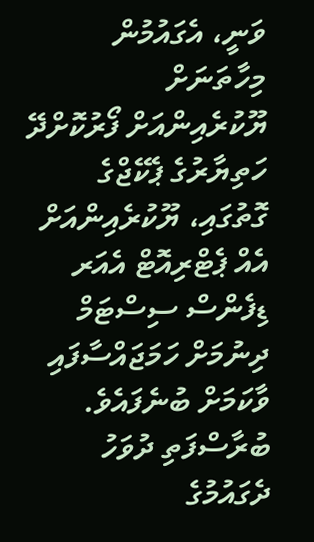ވަނީ، އެގައުމުން މިހާތަނަށް ޔޫކުރެއިންއަށް ފޯރުކޮށްދޭ ހަތިޔާރުގެ ޕެކޭޖްގެ ގޮތުގައި، ޔޫކުރެއިންއަށް އެއް ޕެޓްރިއޮޓް އެއަރ ޑިފެންސް ސިސްޓަމް ދިނުމަށް ހަމަޖައްސާފައި ވާކަމަށް ބުނެފައެވެ.
ބުރާސްފަތި ދުވަހު ދެގައުމުގެ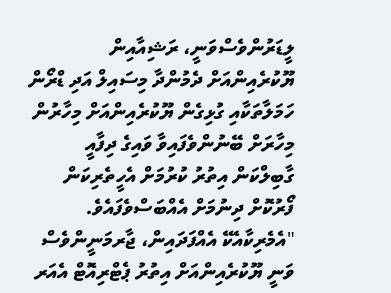ލީޑަރުންވެސްވަނީ، ރަޝިއާއިން ޔޫކުރެއިންއަށް ދެމުންދާ މިސައިލް އަދި ޑްރޯން ހަމަލާތަކާއި ގުޅިގެން ޔޫކުރެއިންއަށް މިހާރުން މިހާރަށް ބޭނުންވެފައިވާ ވައިގެ ދިފާއީ ގާބިލްކަން އިތުރު ކުރުމަށް އެހީތެރިކަން ފޯރުކޮށް ދިނުމަށް އެއްބަސްވެފައެވެ.
"އެމެރިކާއެކޭ އެއްފަދައިން، ޖާރމަނީންވެސް ވަނީ ޔޫކުރެއިންއަށް އިތުރު ޕެޓްރިއޮޓް އެއަރ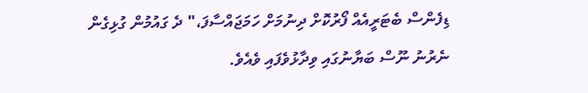ޑިފެންސް ބެޓަރީއެއް ފޯރުކޮށް ދިނުމަށް ހަމަޖައްސާފަ،" ދެ ގައުމުން ގުޅިގެން ނެރުނު ނޫސް ބަޔާނުގައި ވިދާޅުވެފައި ވެއެވެ.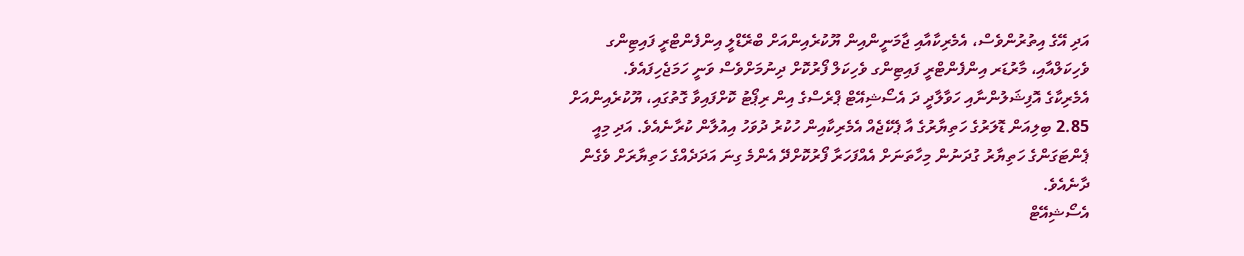އަދި އޭގެ އިތުރުންވެސް، އެމެރިކާއާއި ޖާމަނީންއިން ޔޫކުރެއިންއަށް ބްރޭޑްލީ އިންފެންޓްރީ ފައިޓިންގ ވެހިކަލްއާއި، މާރުޑަރ އިންފެންޓްރީ ފައިޓިންގ ވެހިކަލް ފޯރުކޮށް ދިނުމަށްވެސް ވަނީ ހަމަޖެހިފައެވެ.
އެމެރިކާގެ އޮފިޝަލުންނާއި ހަވާލާދީ ދަ އެސޯޝިއޭޓް ޕްރެސްގެ އިން ރިޕޯޓު ކޮށްފައިވާ ގޮތުގައި، ޔޫކުރެއިންއަށް 2.85 ބިލިއަން ޑޮލަރުގެ ހަތިޔާރުގެ އާ ޕެކޭޖެއް އެމެރިކާއިން ހުކުރު ދުވަހު އިއުލާން ކުރާނެއެވެ. އަދި މިއީ ޕެންޓަގަންގެ ހަތިޔާރު ގުދަނުން މިހާތަނަށް އެއްފަހަރާ ފޯރުކޮށްދޭ އެންމެ ގިނަ އަދަދެއްގެ ހަތިޔާރަށް ވެގެން ދާނެއެވެ.
އެސޯޝިއޭޓް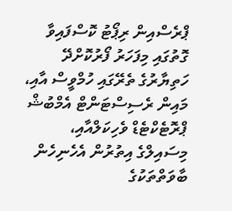ޕްރެސްއިން ރިޕޯޓު ކޮސްފައިވާ ގޮތުގައި މިފަހަރު ފޯރުކޮށްދޭ ހަތިޔާރުގެ ތެރޭގައި ހުމްވީސް އާއި، މައިން ރެސިސްޓަންޓް އެމްބުޝް ޕްރޮޓެކްޓެޑް ވެހިކަލްއާއި، މިސައިލްގެ އިތުރުން އެހެނިހެން ބާވަތްތަކުގެ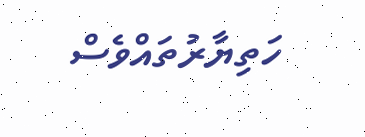ހަތިޔާރުތައްވެސް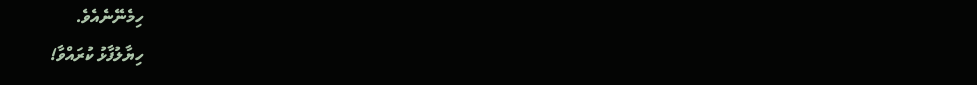ހިމެނޭނެއެވެ.
ހިޔާލުފާޅު ކުރައްވާ!